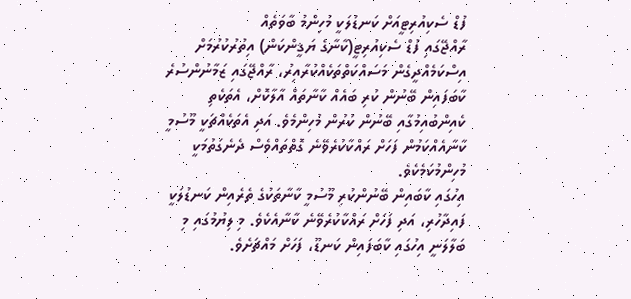ފުޑް ސެކިއުރިޓީއަށް ކަނޑުލަކީ މުހިންމު ބާވަތެއް
ރާއްޖޭގައި ފުޑް ސެކިއުރިޓީ(ކާނާގެ ޔަޤީންކަން) އިތުރުކުރުމަށް އިސްކަމެއްދީގެން މަސައްކަތްތަކެއްކުރާއިރު، ރާއްޖޭގައި ޒަމާނުންސުރެ ކާބަފައިން ބޭނުން ކުރި ބައެއް ކާނާތައް އާލާކޮށް، އެތަކެތި ކެއިންބުއިމުގާއި ބޭނުން ކުރުން މުހިންމެވެ. އަދި އެތަކެއްޗަކީ މޫސުމީ ކާނާއެއްކަމުން ފަހަށް ރައްކާކުރެވޭނެ ގޮތްތައްވެސް ދެނެގަތުމަކީ މުހިންމުކަމެކެވެ.
އިހުގައި ކާބައިން ބޭނުންކުރި މޫސުމީ ކާނާތަކުގެ ތެރެއިން ކަނޑުލަކީ ފައިދާހުރި، އަދި ފަހަށް ރައްކާކުރެވޭނެ ކާނާއެކެވެ. މި ލިޔުމުގައި މި ބަލާލަނީ އިހުގައި ކާބަފައިން ކަނޑޫ، ފަހަށް މައްޗަށެވެ.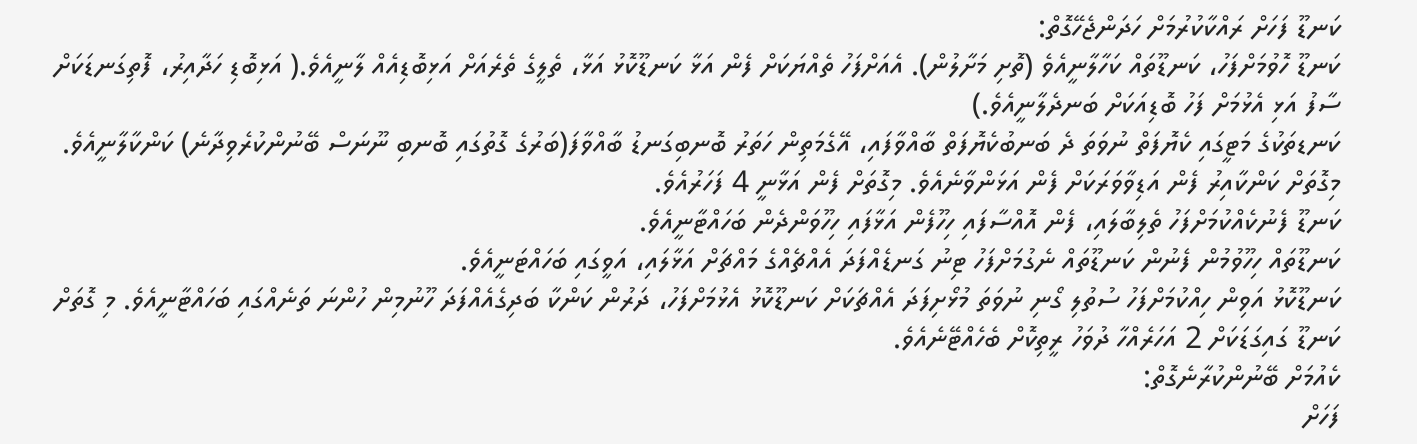ކަނޑޫ ފަހަށް ރައްކާކުރުމަށް ހަދަންޖެހޭގޮތް:
ކަނޑޫ ހޮވުމަށްފަހު، ކަނޑޫތައް ކަހާލާނީއެވެ (ތޮށި މަށާލުން). އެއަށްފަހު ތެއްޔަކަށް ފެން އަޅާ ކަނޑޫކޮޅު އަޅާ، ތެލީގެ ތެރެއަށް އަޅިބޮޑިއެއް ލާނީއެވެ.( އަޅިބޮޑި ހަދާއިރު، ފޮތިގަނޑަކަށް ސާފު އަޅި އެޅުމަށް ފަހު ބޮޑިއަކަށް ބަނދެލާނީއެވެ.)
ކަނޑތަކުގެ މަޓީގައި ކެޔޮފަތް ނުވަތަ ދެ ބަނބުކެޔޮފަތް ބާއްވާފައި، އޭގެމަތިން ހަތަރު ބޮނބިގަނޑު ބާއްވާފަ(ބަރުގެ ގޮތުގައި ބޮނބި ނޫނަސް ބޭނުންކުރެވިދާނެ) ކަންކާލާނީއެވެ. މިގޮތަށް ކަންކާއިރު ފެން އަޑިވާވަރަކަށް ފެން އަޅަންވާނެއެވެ. މިގޮތަށް ފެން އަޅާނީ 4 ފަހަރުއެވެ.
ކަނޑޫ ފެނުކެއްކުމަށްފަހު ތެލިބާލައި، ފެން އޮއްސާފައި ހިހޫފެން އަޅާފައި ހިހޫވަންދެން ބަހައްޓާނީއެވެ.
ކަނޑޫތައް ހިހޫވުމުން ފެނުން ކަނޑޫތައް ނެގުމަށްފަހު ޓިނު ގަނޑެއްފަދަ އެއްޗެއްގެ މައްޗަށް އަޅާލައި، އަވީގައި ބަހައްޓަނީއެވެ.
ކަނޑޫކޮޅު އަވިން ހިއްކުމަށްފަހު ސުތުލި ގޯނި ނުވަތަ މުޅޯށިފަދަ އެއްޗަކަށް ކަނޑޫކޮޅު އެޅުމަށްފަހު، ދަރުން ކަންކާ ބަދިގެއެއްފަދަ ހޫނުމިން ހުންނަ ތަނެއްގައި ބަހައްޓާނީއެވެ. މި ގޮތަށް ކަނޑޫ ގައިގަޑަކަށް 2 އަހަރެއްހާ ދުވަހު ރީތިކޮށް ބެހެއްޓޭނެއެވެ.
ކެއުމަށް ބޭނުންކުރާނެގޮތް:
ފަހަށް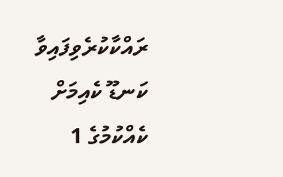ރައްކާކުރެވިފައިވާ ކަނޑޫ ކެއިމަށް ކެއްކުމުގެ 1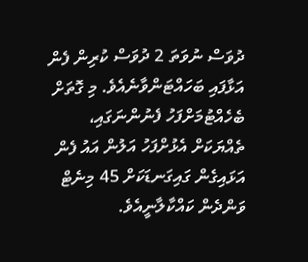ދުވަސް ނުވަތަ 2 ދުވަސް ކުރިން ފެން އަޅާފައި ބަހައްޓަންވާނެއެވެ. މި ގޮތަށް ބެހެއްޓުމަށްފަހު ފެނުންނަގައި، ތެއްޔަކަށް އެޅުށްފަހު އަލުން އައު ފެން އަޅައިގެން ގައިގަނޑަކަށް 45 މިނެޓް ވަންދެން ކައްކާލާނީއެވެ.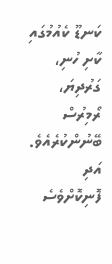ކަނޑޫ ކެއުމުގައި ކާށި ހުނި، ގަރުދިޔަ، ރޯމިރުސް ބޭނުންކުރެއެވެ. އަދި ފޮނިކޮށްވެސެ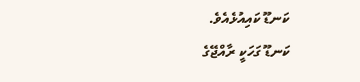ކަނޑޫ ކައިއުޅެއެވެ.
ކަނޑޫ ގަހަކީ ރާއްޖޭގެ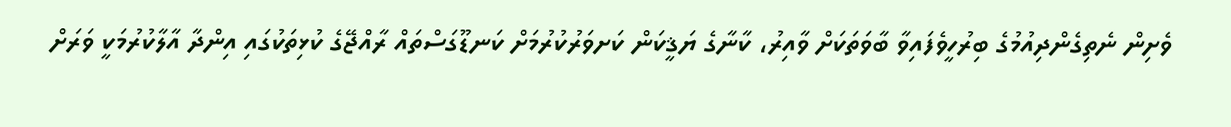ވެށިން ނެތިގެންދިއުމުގެ ބިރުހީވެފައިވާ ބާވަތަކަށް ވާއިރު، ކާނާގެ ޔަޤީކަން ކަށވަރުކުރުމަށް ކަނޑޫގަސްތައް ރާއްޖޭގެ ކުޅިތަކުގައި އިންދާ އާލާކުރުމަކީ ވަރަށް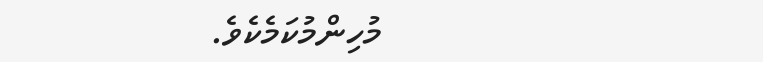މުހިންމުކަމެކެވެ.